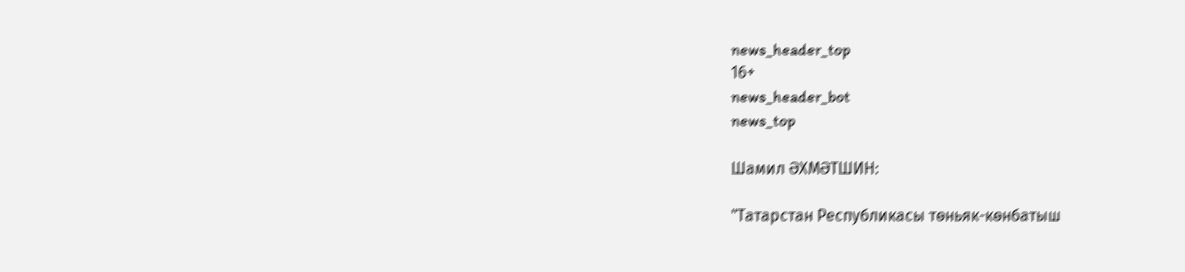news_header_top
16+
news_header_bot
news_top

Шамил ӘХМӘТШИН:

"Татарстан Республикасы төньяк-көнбатыш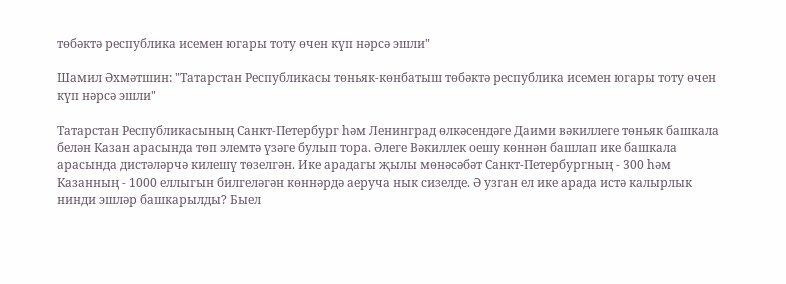төбәктә республика исемен югары тоту өчен күп нәрсә эшли"

Шамил Әхмәтшин: "Татарстан Республикасы төньяк-көнбатыш төбәктә республика исемен югары тоту өчен күп нәрсә эшли"

Татарстан Республикасының Санкт-Петербург һәм Ленинград өлкәсендәге Даими вәкиллеге төньяк башкала белән Казан арасында төп элемтә үзәге булып тора. Әлеге Вәкиллек оешу көннән башлап ике башкала арасында дистәләрчә килешү төзелгән. Ике арадагы җылы мөнәсәбәт Санкт-Петербургның - 300 һәм Казанның - 1000 еллыгын билгеләгән көннәрдә аеруча нык сизелде. Ә узган ел ике арада истә калырлык нинди эшләр башкарылды? Быел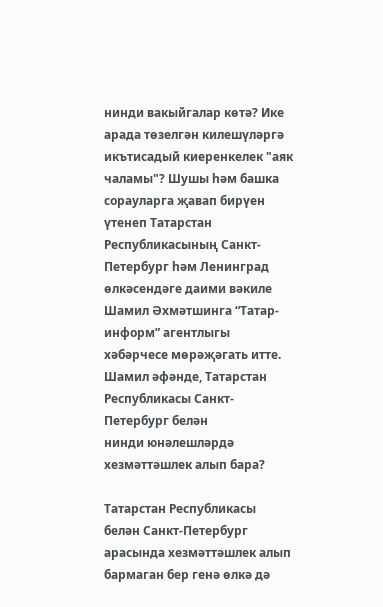нинди вакыйгалар көтә? Ике арада төзелгән килешүләргә икътисадый киеренкелек "аяк чаламы"? Шушы һәм башка сорауларга җавап бирүен үтенеп Татарстан Республикасының Санкт-Петербург һәм Ленинград өлкәсендәге даими вәкиле Шамил Әхмәтшинга “Татар-информ” агентлыгы хәбәрчесе мөрәҗәгать итте.
Шамил әфәнде, Татарстан Республикасы Санкт-Петербург белән
нинди юнәлешләрдә хезмәттәшлек алып бара?

Татарстан Республикасы белән Санкт-Петербург арасында хезмәттәшлек алып бармаган бер генә өлкә дә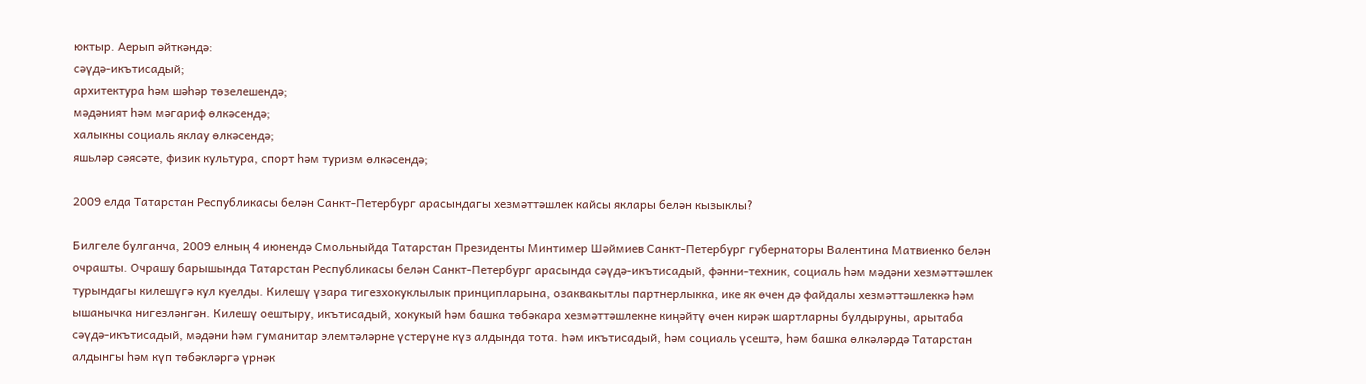юктыр. Аерып әйткәндә:
сәүдә-икътисадый;
архитектура һәм шәһәр төзелешендә;
мәдәният һәм мәгариф өлкәсендә;
халыкны социаль яклау өлкәсендә;
яшьләр сәясәте, физик культура, спорт һәм туризм өлкәсендә;

2009 елда Татарстан Республикасы белән Санкт-Петербург арасындагы хезмәттәшлек кайсы яклары белән кызыклы?

Билгеле булганча, 2009 елның 4 июнендә Смольныйда Татарстан Президенты Минтимер Шәймиев Санкт-Петербург губернаторы Валентина Матвиенко белән очрашты. Очрашу барышында Татарстан Республикасы белән Санкт-Петербург арасында сәүдә-икътисадый, фәнни-техник, социаль һәм мәдәни хезмәттәшлек турындагы килешүгә кул куелды. Килешү үзара тигезхокуклылык принципларына, озаквакытлы партнерлыкка, ике як өчен дә файдалы хезмәттәшлеккә һәм ышанычка нигезләнгән. Килешү оештыру, икътисадый, хокукый һәм башка төбәкара хезмәттәшлекне киңәйтү өчен кирәк шартларны булдыруны, арытаба сәүдә-икътисадый, мәдәни һәм гуманитар элемтәләрне үстерүне күз алдында тота. Һәм икътисадый, һәм социаль үсештә, һәм башка өлкәләрдә Татарстан алдынгы һәм күп төбәкләргә үрнәк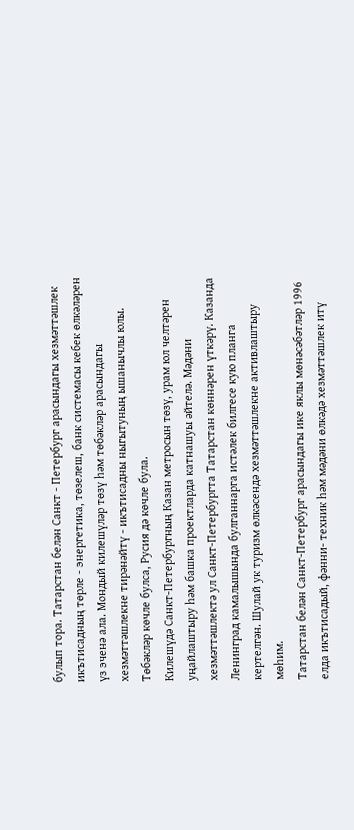булып тора. Татарстан белән Санкт - Петербург арасындагы хезмәттәшлек икътисадның төрле - энергетика, төзелеш, банк системасы кебек өлкәләрен үз эченә ала. Мондый килешүләр төзү һәм төбәкләр арасындагы хезмәттәшлекне тирәнәйтү - икътисадны ныгытуның ышанычлы юлы. Төбәкләр көчле булса, Русия дә көчле була.
Килешүдә Санкт-Петербургның Казан метросын төзү, урам юл челтәрен уңайлаштыру һәм башка проектларда катнашуы әйтелә. Мәдәни хезмәттәшлектә ул Санкт-Петербургта Татарстан көннәрен үткәрү. Казанда Ленинград камалышында булганнарга истәлек билгесе кую планга кертелгән. Шулай ук туризм өлкәсендә хезмәттәшлекне активлаштыру мөһим.
Татарстан белән Санкт-Петербург арасындагы ике яклы мөнәсәбәтләр 1996 елда икътисадый, фәнни- техник һәм мәдәни өлкәдә хезмәттәшлек итү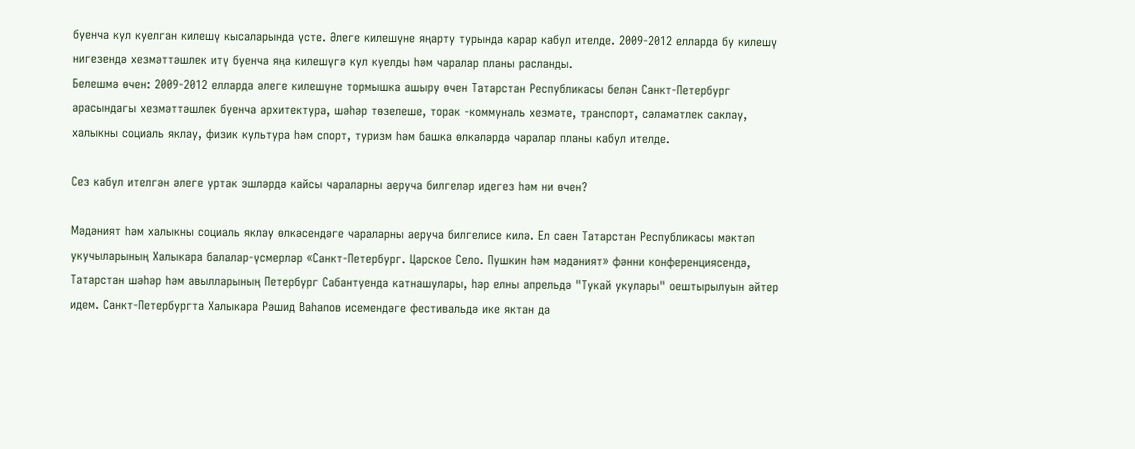буенча кул куелган килешү кысаларында үсте. Әлеге килешүне яңарту турында карар кабул ителде. 2009-2012 елларда бу килешү нигезендә хезмәттәшлек итү буенча яңа килешүгә кул куелды һәм чаралар планы расланды.
Белешмә өчен: 2009-2012 елларда әлеге килешүне тормышка ашыру өчен Татарстан Республикасы белән Санкт-Петербург арасындагы хезмәттәшлек буенча архитектура, шәһәр төзелеше, торак -коммуналь хезмәте, транспорт, сәламәтлек саклау, халыкны социаль яклау, физик культура һәм спорт, туризм һәм башка өлкәләрдә чаралар планы кабул ителде.

Сез кабул ителгән әлеге уртак эшләрдә кайсы чараларны аеруча билгеләр идегез һәм ни өчен?

Мәдәният һәм халыкны социаль яклау өлкәсендәге чараларны аеруча билгелисе килә. Ел саен Татарстан Республикасы мәктәп укучыларының Халыкара балалар-үсмерләр «Санкт-Петербург. Царское Село. Пушкин һәм мәдәният» фәнни конференциясендә, Татарстан шәһәр һәм авылларының Петербург Сабантуенда катнашулары, һәр елны апрельдә "Тукай укулары" оештырылуын әйтер идем. Санкт-Петербургта Халыкара Рәшид Ваһапов исемендәге фестивальдә ике яктан да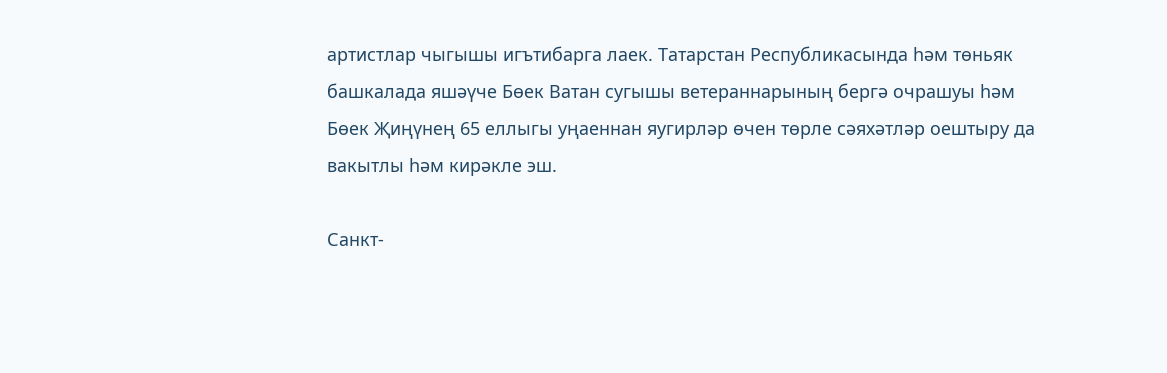артистлар чыгышы игътибарга лаек. Татарстан Республикасында һәм төньяк башкалада яшәүче Бөек Ватан сугышы ветераннарының бергә очрашуы һәм Бөек Җиңүнең 65 еллыгы уңаеннан яугирләр өчен төрле сәяхәтләр оештыру да вакытлы һәм кирәкле эш.

Санкт-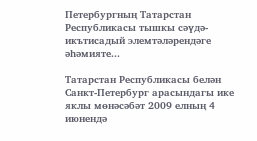Петербургның Татарстан Республикасы тышкы сәүдә-икътисадый элемтәләрендәге әһәмияте...

Татарстан Республикасы белән Санкт-Петербург арасындагы ике яклы мөнәсәбәт 2009 елның 4 июнендә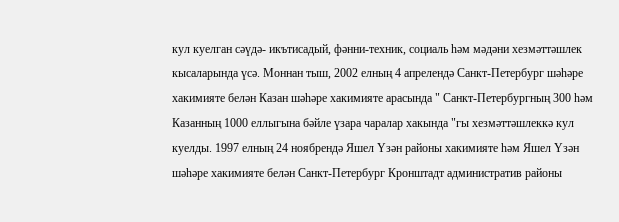кул куелган сәүдә- икътисадый, фәнни-техник, социаль һәм мәдәни хезмәттәшлек кысаларында үсә. Моннан тыш, 2002 елның 4 апрелендә Санкт-Петербург шәһәре хакимияте белән Казан шәһәре хакимияте арасында " Санкт-Петербургның 300 һәм Казанның 1000 еллыгына бәйле үзара чаралар хакында "гы хезмәттәшлеккә кул куелды. 1997 елның 24 ноябрендә Яшел Үзән районы хакимияте һәм Яшел Үзән шәһәре хакимияте белән Санкт-Петербург Кронштадт административ районы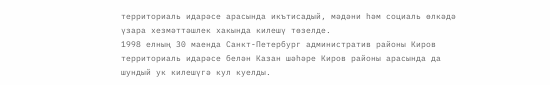территориаль идарәсе арасында икътисадый, мәдәни һәм социаль өлкәдә үзара хезмәттәшлек хакында килешү төзелде.
1998 елның 30 маенда Санкт-Петербург административ районы Киров территориаль идарәсе белән Казан шәһәре Киров районы арасында да шундый ук килешүгә кул куелды.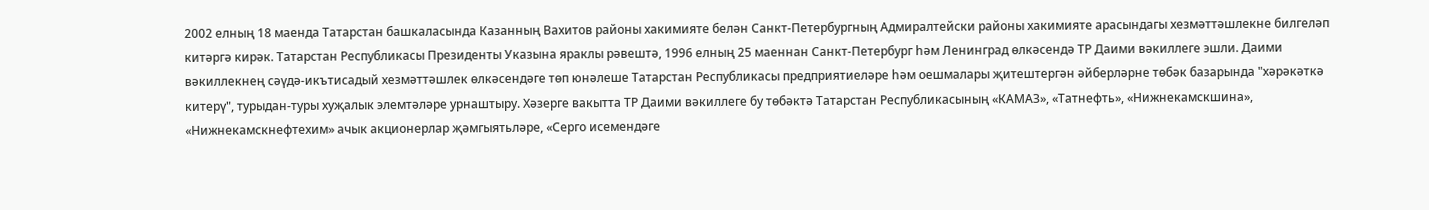2002 елның 18 маенда Татарстан башкаласында Казанның Вахитов районы хакимияте белән Санкт-Петербургның Адмиралтейски районы хакимияте арасындагы хезмәттәшлекне билгеләп китәргә кирәк. Татарстан Республикасы Президенты Указына яраклы рәвештә, 1996 елның 25 маеннан Санкт-Петербург һәм Ленинград өлкәсендә ТР Даими вәкиллеге эшли. Даими вәкиллекнең сәүдә-икътисадый хезмәттәшлек өлкәсендәге төп юнәлеше Татарстан Республикасы предприятиеләре һәм оешмалары җитештергән әйберләрне төбәк базарында "хәрәкәткә китерү", турыдан-туры хуҗалык элемтәләре урнаштыру. Хәзерге вакытта ТР Даими вәкиллеге бу төбәктә Татарстан Республикасының «КАМАЗ», «Татнефть», «Нижнекамскшина», «Нижнекамскнефтехим» ачык акционерлар җәмгыятьләре, «Серго исемендәге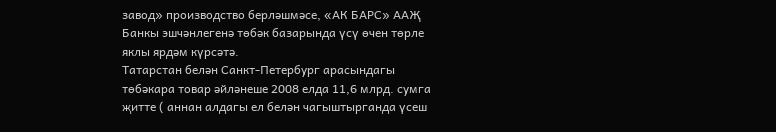завод» производство берләшмәсе, «АК БАРС» ААҖ Банкы эшчәнлегенә төбәк базарында үсү өчен төрле яклы ярдәм күрсәтә.
Татарстан белән Санкт-Петербург арасындагы төбәкара товар әйләнеше 2008 елда 11,6 млрд. сумга җитте ( аннан алдагы ел белән чагыштырганда үсеш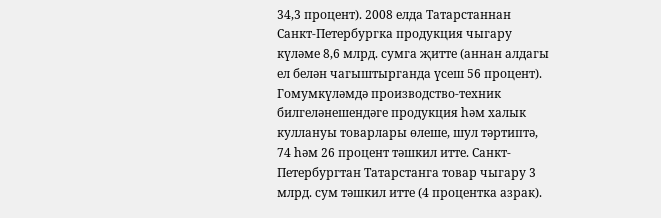34,3 процент). 2008 елда Татарстаннан Санкт-Петербургка продукция чыгару күләме 8,6 млрд. сумга җитте (аннан алдагы ел белән чагыштырганда үсеш 56 процент). Гомумкүләмдә производство-техник билгеләнешендәге продукция һәм халык куллануы товарлары өлеше, шул тәртиптә, 74 һәм 26 процент тәшкил итте. Санкт-Петербургтан Татарстанга товар чыгару 3 млрд. сум тәшкил итте (4 процентка азрак).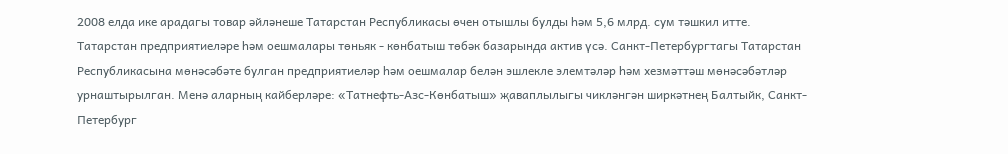2008 елда ике арадагы товар әйләнеше Татарстан Республикасы өчен отышлы булды һәм 5,6 млрд. сум тәшкил итте.
Татарстан предприятиеләре һәм оешмалары төньяк - көнбатыш төбәк базарында актив үсә. Санкт-Петербургтагы Татарстан Республикасына мөнәсәбәте булган предприятиеләр һәм оешмалар белән эшлекле элемтәләр һәм хезмәттәш мөнәсәбәтләр урнаштырылган. Менә аларның кайберләре: «Татнефть-Азс-Көнбатыш» җаваплылыгы чикләнгән ширкәтнең Балтыйк, Санкт-Петербург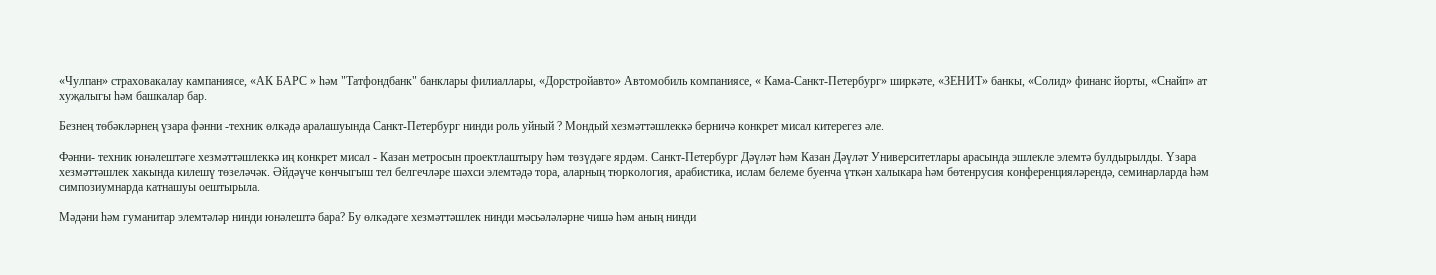«Чулпан» страховакалау кампаниясе, «АК БАРС » һәм "Татфондбанк" банклары филиаллары, «Дорстройавто» Автомобиль компаниясе, « Кама-Санкт-Петербург» ширкәте, «ЗЕНИТ» банкы, «Солид» финанс йорты, «Снайп» ат хуҗалыгы һәм башкалар бар.

Безнең төбәкләрнең үзара фәнни -техник өлкәдә аралашуында Санкт-Петербург нинди роль уйный ? Мондый хезмәттәшлеккә берничә конкрет мисал китерегез әле.

Фәнни- техник юнәлештәге хезмәттәшлеккә иң конкрет мисал - Казан метросын проектлаштыру һәм төзүдәге ярдәм. Санкт-Петербург Дәүләт һәм Казан Дәүләт Университетлары арасында эшлекле элемтә булдырылды. Үзара хезмәттәшлек хакында килешү төзеләчәк. Әйдәүче көнчыгыш тел белгечләре шәхси элемтәдә тора, аларның тюркология, арабистика, ислам белеме буенча үткән халыкара һәм бөтенрусия конференцияләрендә, семинарларда һәм симпозиумнарда катнашуы оештырыла.

Мәдәни һәм гуманитар элемтәләр нинди юнәлештә бара? Бу өлкәдәге хезмәттәшлек нинди мәсьәләләрне чишә һәм аның нинди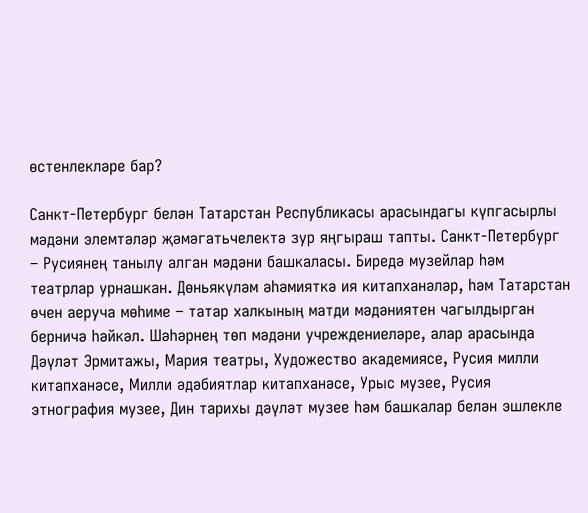өстенлекләре бар?

Санкт-Петербург белән Татарстан Республикасы арасындагы күпгасырлы мәдәни элемтәләр җәмәгатьчелектә зур яңгыраш тапты. Санкт-Петербург – Русиянең танылу алган мәдәни башкаласы. Биредә музейлар һәм театрлар урнашкан. Дөньякүләм әһәмияткә ия китапханәләр, һәм Татарстан өчен аеруча мөһиме – татар халкының матди мәдәниятен чагылдырган берничә һәйкәл. Шәһәрнең төп мәдәни учреждениеләре, алар арасында Дәүләт Эрмитажы, Мария театры, Художество академиясе, Русия милли китапханәсе, Милли әдәбиятлар китапханәсе, Урыс музее, Русия этнография музее, Дин тарихы дәүләт музее һәм башкалар белән эшлекле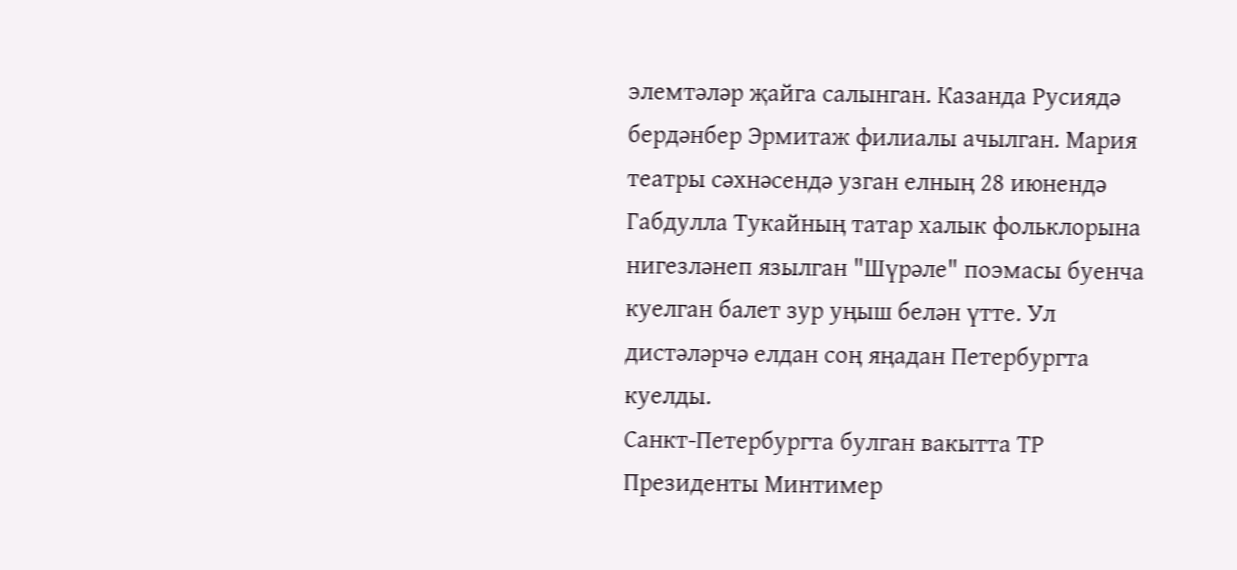элемтәләр җайга салынган. Казанда Русиядә бердәнбер Эрмитаж филиалы ачылган. Мария театры сәхнәсендә узган елның 28 июнендә Габдулла Тукайның татар халык фольклорына нигезләнеп язылган "Шүрәле" поэмасы буенча куелган балет зур уңыш белән үтте. Ул дистәләрчә елдан соң яңадан Петербургта куелды.
Санкт-Петербургта булган вакытта ТР Президенты Минтимер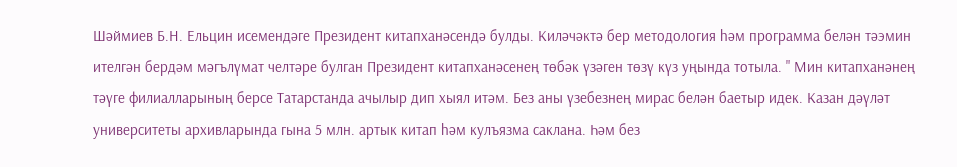Шәймиев Б.Н. Ельцин исемендәге Президент китапханәсендә булды. Киләчәктә бер методология һәм программа белән тәэмин ителгән бердәм мәгълүмат челтәре булган Президент китапханәсенең төбәк үзәген төзү күз уңында тотыла. " Мин китапханәнең тәүге филиалларының берсе Татарстанда ачылыр дип хыял итәм. Без аны үзебезнең мирас белән баетыр идек. Казан дәүләт университеты архивларында гына 5 млн. артык китап һәм кулъязма саклана. Һәм без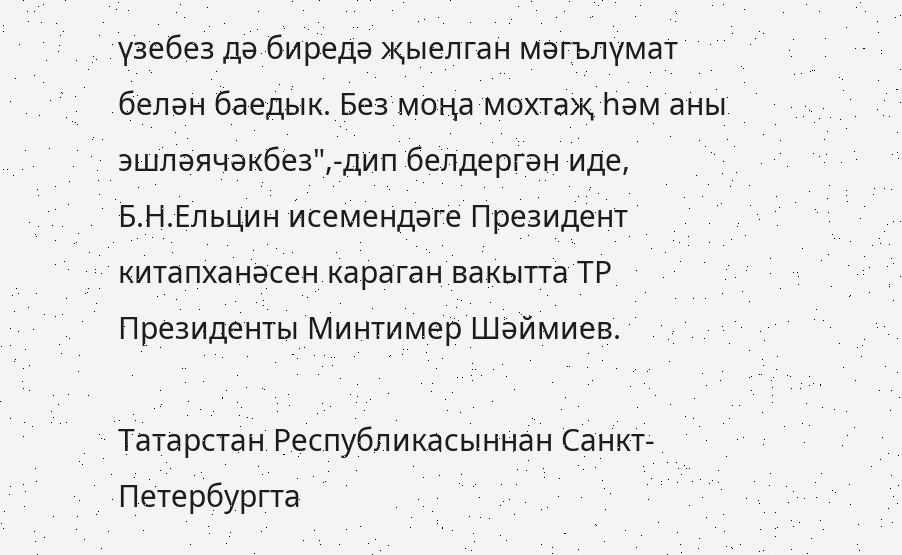үзебез дә биредә җыелган мәгълүмат белән баедык. Без моңа мохтаҗ һәм аны эшләячәкбез",-дип белдергән иде, Б.Н.Ельцин исемендәге Президент китапханәсен караган вакытта ТР Президенты Минтимер Шәймиев.

Татарстан Республикасыннан Санкт-Петербургта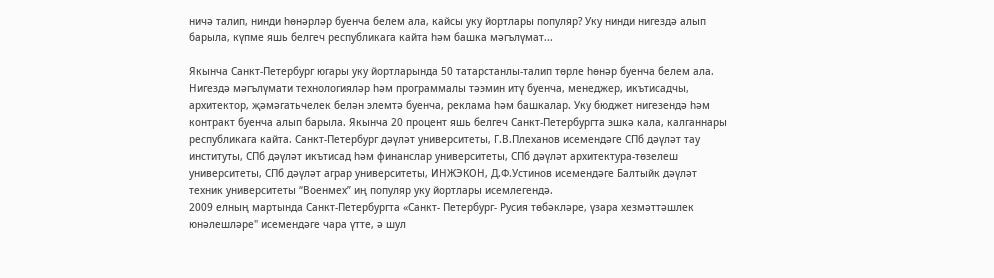ничә талип, нинди һөнәрләр буенча белем ала, кайсы уку йортлары популяр? Уку нинди нигездә алып барыла, күпме яшь белгеч республикага кайта һәм башка мәгълүмат...

Якынча Санкт-Петербург югары уку йортларында 50 татарстанлы-талип төрле һөнәр буенча белем ала. Нигездә мәгълүмати технологияләр һәм программалы тәэмин итү буенча, менеджер, икътисадчы, архитектор, җәмәгатьчелек белән элемтә буенча, реклама һәм башкалар. Уку бюджет нигезендә һәм контракт буенча алып барыла. Якынча 20 процент яшь белгеч Санкт-Петербургта эшкә кала, калганнары республикага кайта. Санкт-Петербург дәүләт университеты, Г.В.Плеханов исемендәге СПб дәүләт тау институты, СПб дәүләт икътисад һәм финанслар университеты, СПб дәүләт архитектура-төзелеш университеты, СПб дәүләт аграр университеты, ИНЖЭКОН, Д.Ф.Устинов исемендәге Балтыйк дәүләт техник университеты “Военмех” иң популяр уку йортлары исемлегендә.
2009 елның мартында Санкт-Петербургта «Санкт- Петербург- Русия төбәкләре, үзара хезмәттәшлек юнәлешләре" исемендәге чара үтте, ә шул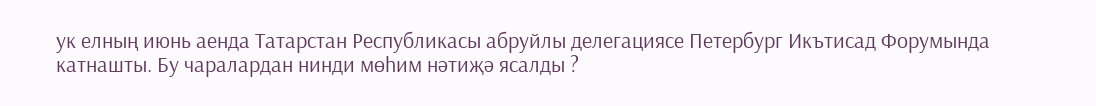ук елның июнь аенда Татарстан Республикасы абруйлы делегациясе Петербург Икътисад Форумында катнашты. Бу чаралардан нинди мөһим нәтиҗә ясалды ?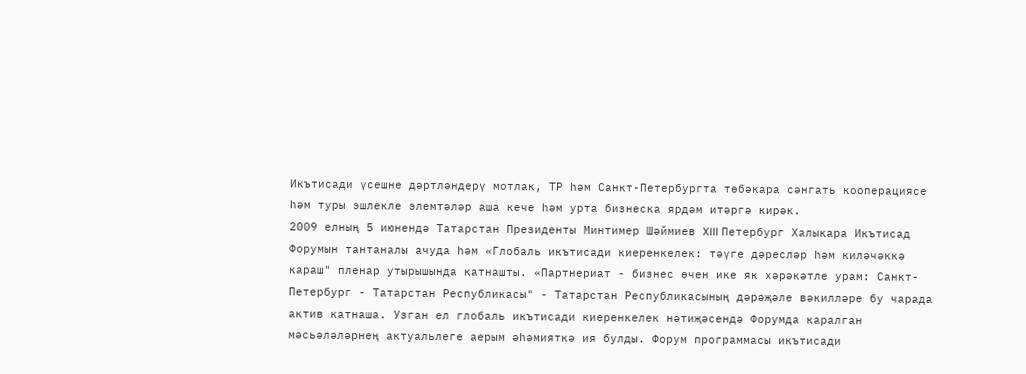Икътисади үсешне дәртләндерү мотлак, ТР һәм Санкт-Петербургта төбәкара сәнгать кооперациясе һәм туры эшлекле элемтәләр аша кече һәм урта бизнеска ярдәм итәргә кирәк.
2009 елның 5 июнендә Татарстан Президенты Минтимер Шәймиев XIII Петербург Халыкара Икътисад Форумын тантаналы ачуда һәм «Глобаль икътисади киеренкелек: тәүге дәресләр һәм киләчәккә караш" пленар утырышында катнашты. «Партнериат - бизнес өчен ике як хәрәкәтле урам: Санкт-Петербург - Татарстан Республикасы" - Татарстан Республикасының дәрәҗәле вәкилләре бу чарада актив катнаша. Узган ел глобаль икътисади киеренкелек нәтиҗәсендә Форумда каралган мәсьәләләрнең актуальлеге аерым әһәмияткә ия булды. Форум программасы икътисади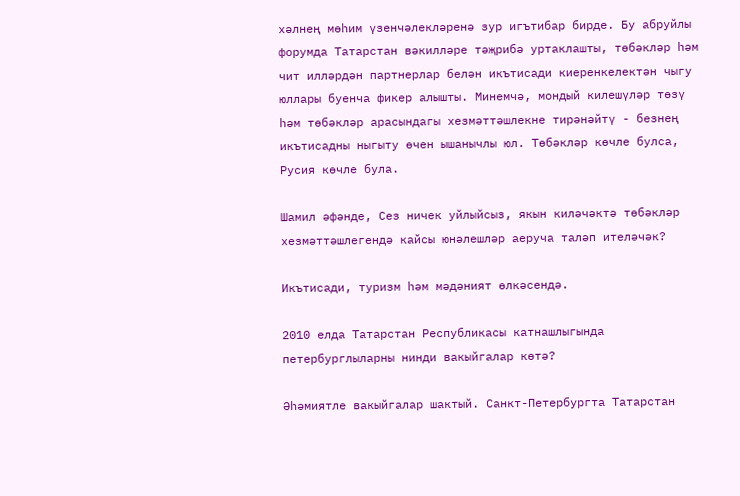хәлнең мөһим үзенчәлекләренә зур игътибар бирде. Бу абруйлы форумда Татарстан вәкилләре тәҗрибә уртаклашты, төбәкләр һәм чит илләрдән партнерлар белән икътисади киеренкелектән чыгу юллары буенча фикер алышты. Минемчә, мондый килешүләр төзү һәм төбәкләр арасындагы хезмәттәшлекне тирәнәйтү - безнең икътисадны ныгыту өчен ышанычлы юл. Төбәкләр көчле булса, Русия көчле була.

Шамил әфәнде, Сез ничек уйлыйсыз, якын киләчәктә төбәкләр хезмәттәшлегендә кайсы юнәлешләр аеруча таләп ителәчәк?

Икътисади, туризм һәм мәдәният өлкәсендә.

2010 елда Татарстан Республикасы катнашлыгында петербурглыларны нинди вакыйгалар көтә?

Әһәмиятле вакыйгалар шактый. Санкт-Петербургта Татарстан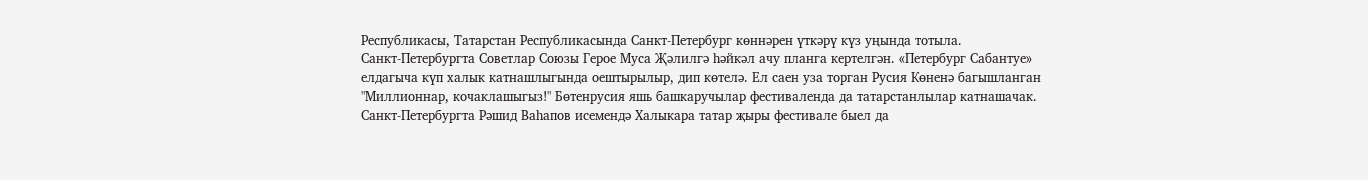Республикасы, Татарстан Республикасында Санкт-Петербург көннәрен үткәрү күз уңында тотыла.
Санкт-Петербургта Советлар Союзы Герое Муса Җәлилгә һәйкәл ачу планга кертелгән. «Петербург Сабантуе» елдагыча күп халык катнашлыгында оештырылыр, дип көтелә. Ел саен уза торган Русия Көненә багышланган "Миллионнар, кочаклашыгыз!" Бөтенрусия яшь башкаручылар фестиваленда да татарстанлылар катнашачак. Санкт-Петербургта Рәшид Ваһапов исемендә Халыкара татар җыры фестивале быел да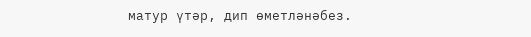матур үтәр, дип өметләнәбез.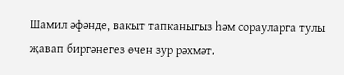Шамил әфәнде, вакыт тапканыгыз һәм сорауларга тулы җавап биргәнегез өчен зур рәхмәт.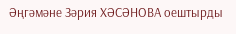Әңгәмәне Зәрия ХӘСӘНОВА оештырды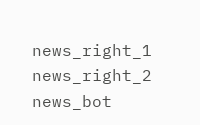news_right_1
news_right_2
news_bot